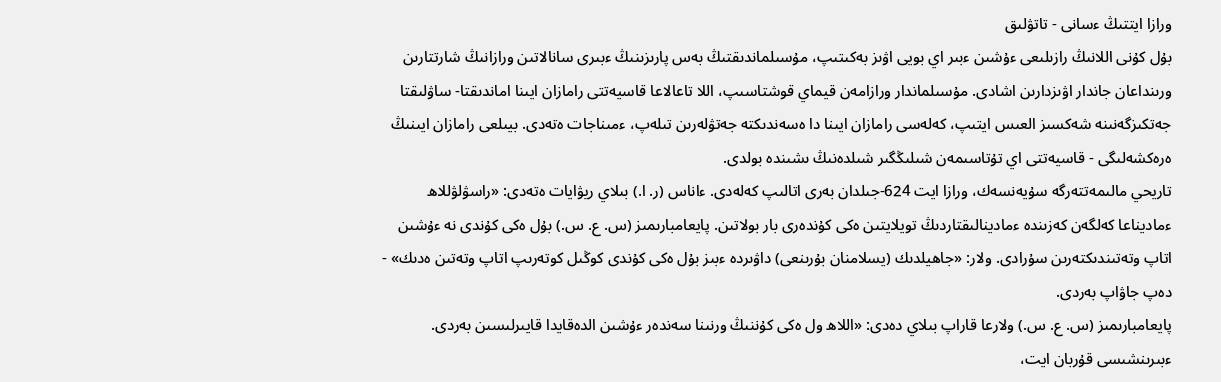ورازا ايتتىڭ ءسانى - تاتۋلىق
بۇل كۇنى اللانىڭ رازىلىعى ءۇشىن ءبىر اي بويى اۋىز بەكىتىپ، مۇسىلماندىقتىڭ بەس پارىزىنىڭ ءبىرى سانالاتىن ورازانىڭ شارتتارىن ورىنداعان جاندار اۋىزدارىن اشادى. مۇسىلماندار ورازامەن قيماي قوشتاسىپ، اللا تاعالاعا قاسيەتتى رامازان ايىنا اماندىقتا- ساۋلىقتا جەتكىزگەنىنە شەكسىز العىس ايتىپ، كەلەسى رامازان ايىنا دا ەسەندىكتە جەتۋلەرىن تىلەپ، ءمىناجات ەتەدى. بيىلعى رامازان ايىنىڭ ەرەكشەلىگى - قاسيەتتى اي تۇتاسىمەن شىلىڭگىر شىلدەنىڭ ىشىندە بولدى.
تاريحي مالىمەتتەرگە سۇيەنسەك، ورازا ايت 624-جىلدان بەرى اتالىپ كەلەدى. ءاناس (ر. ا.) بىلاي ريۋايات ەتەدى: «راسۋلۋللاھ ءماديناعا كەلگەن كەزىندە ءمادينالىقتاردىڭ تويلايتىن ەكى كۇندەرى بار بولاتىن. پايعامبارىمىز (س. ع. س.) بۇل ەكى كۇندى نە ءۇشىن اتاپ وتەتىندىكتەرىن سۇرادى. ولار: «جاھيلدىك (يسلامنان بۇرىنعى) داۋىردە ءبىز بۇل ەكى كۇندى كوڭىل كوتەرىپ اتاپ وتەتىن ەدىك» - دەپ جاۋاپ بەردى.
پايعامبارىمىز (س. ع. س.) ولارعا قاراپ بىلاي دەدى: «اللاھ ول ەكى كۇننىڭ ورنىنا سەندەر ءۇشىن الدەقايدا قايىرلىسىن بەردى. ءبىرىنشىسى قۇربان ايت،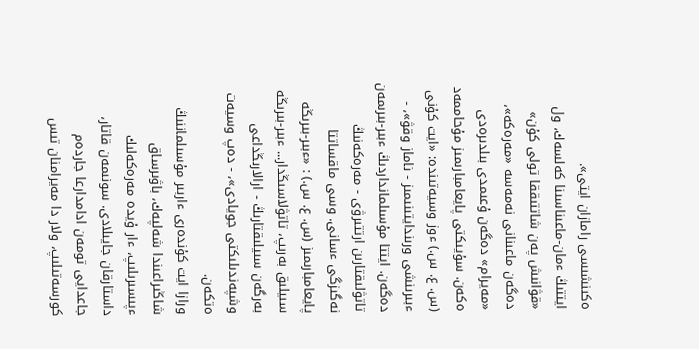ەكىنشىسى رامازان ايتى».
ايتتىڭ ءمان-ماعىناسىنا كەلسەك، ول «قۋانىش پەن شاتتىققا تولى كۇن» دەگەن ماعىنانى نەمەسە «مەرەكە»، «مەيرام» دەگەن ۇعىمدى بىلدىرەدى ەكەن. سۇيىكتى پايعامبارىمىز مۇحاممەد (س. ع. س.) ءوز وسيەتىندە: «ايت كۇنى ءبىرىنشى ورىندايتىنىمىز - ناماز وقۋ»، - دەگەن. ايتتا مۇسىلمانداردىڭ ءبىر-بىرىمەن تاتۋلىقتارىن ارتتىرۋى - مەرەكەنىڭ نەگىزگى ءسانى. وسى ماقساتتا پايعامبارىمىز (س. ع. س.) : «ءبىر-بىرىڭە سىيلىق بەرىپ، تاتۋلاسىڭدار... ءبىر-بىرىڭە بەرگەن سىيلىقتارىڭ - ارالارىڭداعى وشپەندىلىكتى جويادى»، - دەپ وسيەت ەتكەن.
ورازا ايت كۇندەرى ءاربىر مۇسىلماننىڭ شاڭىراعىندا شەلپەك، باۋىرساق ءپىسىرىلىپ، ءار ۇيدە مەرەكەلىك داستارقان جايىلادى. سونىمەن قاتار، جاعدايى تومەن ادامدارعا جاردەم كورسەتىلىپ، ولار دا مەيرامنان تىس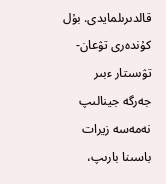قالدىرىلمايدى. بۇل كۇندەرى تۋعان-تۋىستار ءبىر جەرگە جينالىپ نەمەسە زيرات باسىنا بارىپ،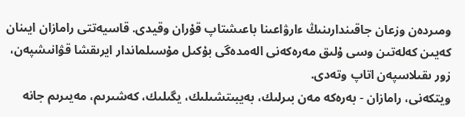ومىردەن وزعان جاقىندارىنىڭ ءارۋاعىنا باعىشتاپ قۇران وقيدى. قاسيەتتى رامازان ايىنان كەيىن كەلەتىن وسى ۇلىق مەرەكەنى الەمدەگى بۇكىل مۇسىلماندار ايرىقشا قۋانىشپەن، زور ىقىلاسپەن اتاپ وتەدى.
ويتكەنى، رامازان - بەرەكە مەن بىرلىك، بەيبىتشىلىك، يگىلىك، كەشىرىم، مەيىرىم جانە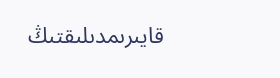قايىرىمدىلىقتىڭ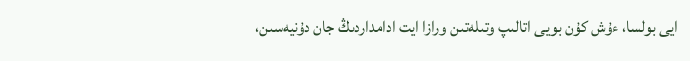ايى بولسا، ءۇش كۇن بويى اتالىپ وتىلەتىن ورازا ايت ادامداردىڭ جان دۇنيەسىن،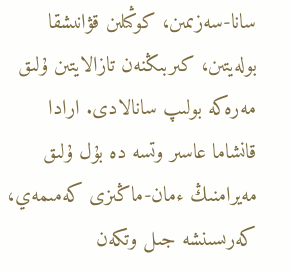سانا-سەزىمىن، كوڭىلىن قۋانىشقا بولەيتىن، كىربىڭنەن تازالايتىن ۇلىق مەرەكە بولىپ سانالادى. ارادا قانشاما عاسىر وتسە دە بۇل ۇلىق مەيرامنىڭ ءمان-ماڭىزى كەمىمەي، كەرىسىنشە جىل وتكەن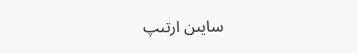سايىن ارتىپ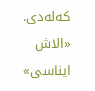كەلەدى.
«الاش ايناسى»